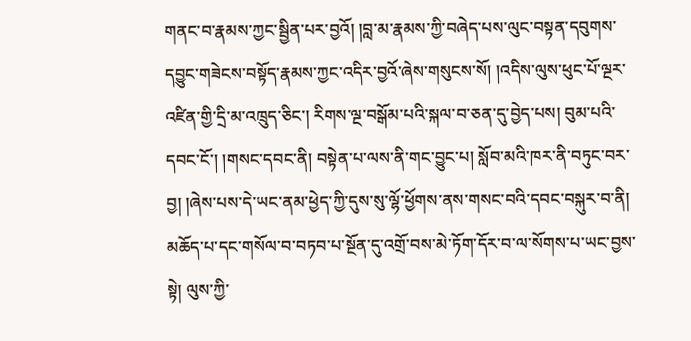གནང་བ་རྣམས་ཀྱང་སྦྱིན་པར་བྱའོ། །བླ་མ་རྣམས་ཀྱི་བཞེད་པས་ལུང་བསྟན་དབུགས་དབྱུང་གཟེངས་བསྟོད་རྣམས་ཀྱང་འདིར་བྱའོ་ཞེས་གསུངས་སོ། །འདིས་ལུས་ཕུང་པོ་ལྔར་འཛིན་གྱི་དྲི་མ་འཁྲུད་ཅིང་། རིགས་ལྔ་བསྒོམ་པའི་སྐལ་བ་ཅན་དུ་བྱེད་པས། བུམ་པའི་དབང་ངོ་། །གསང་དབང་ནི། བསྟེན་པ་ལས་ནི་གང་བྱུང་པ། སློབ་མའི་ཁར་ནི་བཏུང་བར་བྱ། །ཞེས་པས་དེ་ཡང་ནམ་ཕྱེད་ཀྱི་དུས་སུ་ལྷོ་ཕྱོགས་ནས་གསང་བའི་དབང་བསྐུར་བ་ནི། མཆོད་པ་དང་གསོལ་བ་བཏབ་པ་སྔོན་དུ་འགྲོ་བས་མེ་ཏོག་དོར་བ་ལ་སོགས་པ་ཡང་བྱས་སྟེ། ལུས་ཀྱི་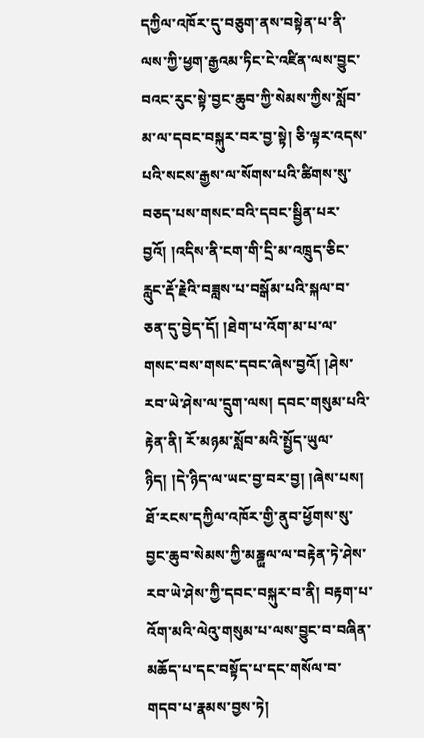དཀྱིལ་འཁོར་དུ་བཅུག་ནས་བསྟེན་པ་ནི་ལས་ཀྱི་ཕྱག་རྒྱའམ་ཏིང་ངེ་འཛིན་ལས་བྱུང་བའང་རུང་སྟེ་བྱང་ཆུབ་ཀྱི་སེམས་ཀྱིས་སློབ་མ་ལ་དབང་བསྐུར་བར་བྱ་སྟེ། ཅི་ལྟར་འདས་པའི་སངས་རྒྱས་ལ་སོགས་པའི་ཚིགས་སུ་བཅད་པས་གསང་བའི་དབང་སྦྱིན་པར་བྱའོ། །འདིས་ནི་ངག་གི་དྲི་མ་འཁྲུད་ཅིང་རླུང་རྡོ་རྗེའི་བཟླས་པ་བསྒོམ་པའི་སྐལ་བ་ཅན་དུ་བྱེད་དོ། །ཐེག་པ་འོག་མ་པ་ལ་གསང་བས་གསང་དབང་ཞེས་བྱའོ། །ཤེས་རབ་ཡེ་ཤེས་ལ་དྲུག་ལས། དབང་གསུམ་པའི་རྟེན་ནི། རོ་མཉམ་སློབ་མའི་སྤྱོད་ཡུལ་ཉིད། །དེ་ཉིད་ལ་ཡང་བྱ་བར་བྱ། །ཞེས་པས། ཐོ་རངས་དཀྱིལ་འཁོར་གྱི་ནུབ་ཕྱོགས་སུ་བྱང་ཆུབ་སེམས་ཀྱི་མཎྜྻལ་ལ་བརྟེན་ཏེ་ཤེས་རབ་ཡེ་ཤེས་ཀྱི་དབང་བསྐུར་བ་ནི། བརྟག་པ་འོག་མའི་ལེའུ་གསུམ་པ་ལས་བྱུང་བ་བཞིན་མཆོད་པ་དང་བསྟོད་པ་དང་གསོལ་བ་གདབ་པ་རྣམས་བྱས་ཏེ།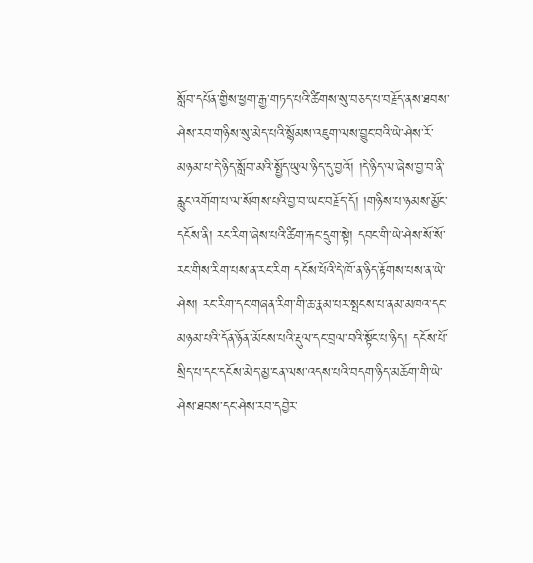སློབ་དཔོན་གྱིས་ཕྱག་རྒྱ་གཏད་པའི་ཚིགས་སུ་བཅད་པ་བརྗོད་ནས་ཐབས་ཤེས་རབ་གཉིས་སུ་མེད་པའི་སྙོམས་འཇུག་ལས་བྱུང་བའི་ཡེ་ཤེས་རོ་མཉམ་པ་དེ་ཉིད་སློབ་མའི་སྤྱོད་ཡུལ་ཉིད་དུ་བྱའོ། །དེ་ཉིད་ལ་ཞེས་བྱ་བ་ནི་རླུང་འགོག་པ་ལ་སོགས་པའི་བྱ་བ་ཡང་བརྗོད་དོ། །གཉིས་པ་ཉམས་མྱོང་དངོས་ནི། རང་རིག་ཞེས་པའི་ཚིག་རྐང་དྲུག་སྟེ། དབང་གི་ཡེ་ཤེས་སོ་སོ་རང་གིས་རིག་པས་ན་རང་རིག དངོས་པོའི་དེ་ཁོ་ན་ཉིད་རྟོགས་པས་ན་ཡེ་ཤེས། རང་རིག་དང་གཞན་རིག་གི་ཆ་རྣམ་པར་སྤངས་པ་ནམ་མཁའ་དང་མཉམ་པའི་དོན་ཉོན་མོངས་པའི་རྡུལ་དང་བྲལ་བའི་སྟོང་པ་ཉིད། དངོས་པོ་སྲིད་པ་དང་དངོས་མེད་མྱ་ངན་ལས་འདས་པའི་བདག་ཉིད་མཆོག་གི་ཡེ་ཤེས་ཐབས་དང་ཤེས་རབ་དབྱེར་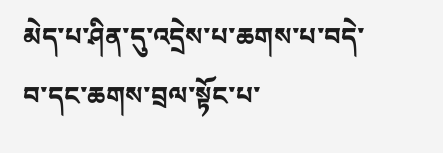མེད་པ་ཤིན་དུ་འདྲེས་པ་ཆགས་པ་བདེ་བ་དང་ཆགས་བྲལ་སྟོང་པ་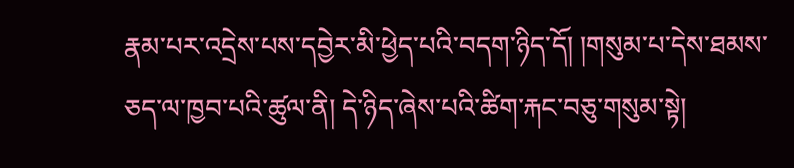རྣམ་པར་འདྲེས་པས་དབྱེར་མི་ཕྱེད་པའི་བདག་ཉིད་དོ། །གསུམ་པ་དེས་ཐམས་ཅད་ལ་ཁྱབ་པའི་ཚུལ་ནི། དེ་ཉིད་ཞེས་པའི་ཚིག་རྐང་བཅུ་གསུམ་སྟེ།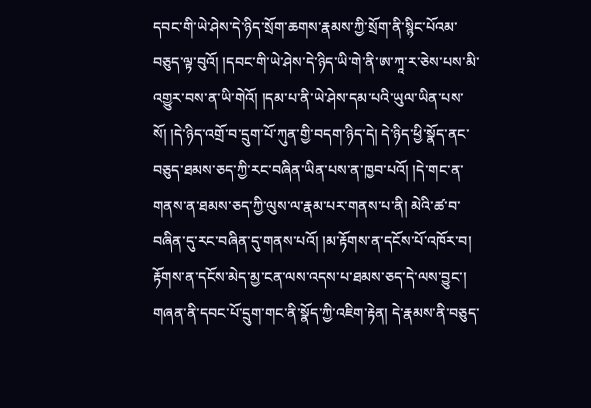དབང་གི་ཡེ་ཤེས་དེ་ཉིད་སྲོག་ཆགས་རྣམས་ཀྱི་སྲོག་ནི་སྙིང་པོའམ་བཅུད་ལྟ་བུའོ། །དབང་གི་ཡེ་ཤེས་དེ་ཉིད་ཡི་གེ་ནི་ཨ་ཀཱ་ར་ཅེས་པས་མི་འགྱུར་བས་ན་ཡི་གེའོ། །དམ་པ་ནི་ཡེ་ཤེས་དམ་པའི་ཡུལ་ཡིན་པས་སོ། །དེ་ཉིད་འགྲོ་བ་དྲུག་པོ་ཀུན་གྱི་བདག་ཉིད་དེ། དེ་ཉིད་ཕྱི་སྣོད་ནང་བཅུད་ཐམས་ཅད་ཀྱི་རང་བཞིན་ཡིན་པས་ན་ཁྱབ་པའོ། །དེ་གང་ན་གནས་ན་ཐམས་ཅད་ཀྱི་ལུས་ལ་རྣམ་པར་གནས་པ་ནི། མེའི་ཚ་བ་བཞིན་དུ་རང་བཞིན་དུ་གནས་པའོ། །མ་རྟོགས་ན་དངོས་པོ་འཁོར་བ། རྟོགས་ན་དངོས་མེད་མྱ་ངན་ལས་འདས་པ་ཐམས་ཅད་དེ་ལས་བྱུང་། གཞན་ནི་དབང་པོ་དྲུག་གང་ནི་སྣོད་ཀྱི་འཇིག་རྟེན། དེ་རྣམས་ནི་བཅུད་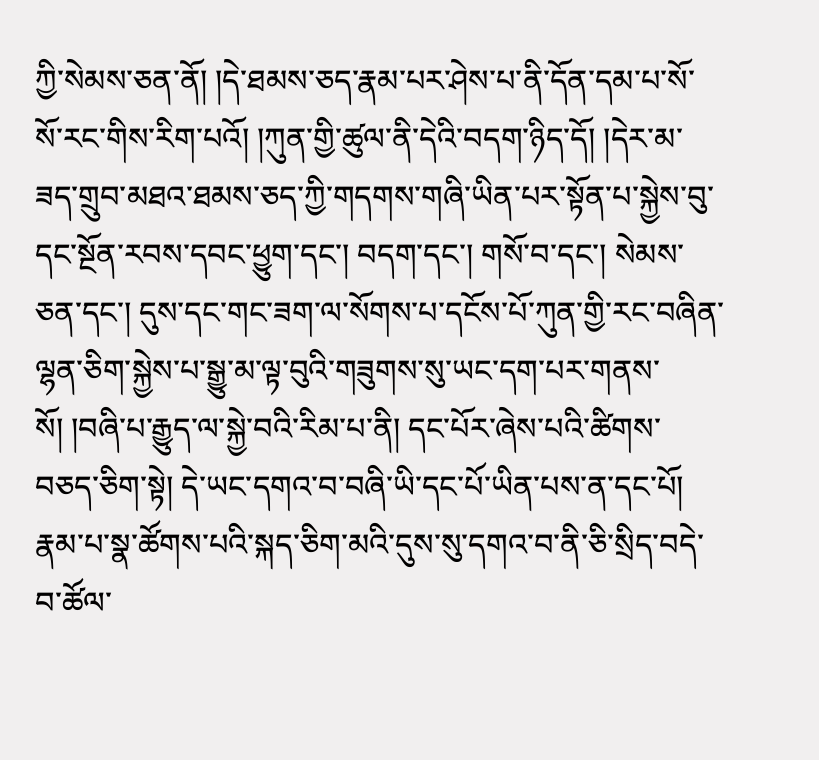ཀྱི་སེམས་ཅན་ནོ། །དེ་ཐམས་ཅད་རྣམ་པར་ཤེས་པ་ནི་དོན་དམ་པ་སོ་སོ་རང་གིས་རིག་པའོ། །ཀུན་གྱི་ཚུལ་ནི་དེའི་བདག་ཉིད་དོ། །དེར་མ་ཟད་གྲུབ་མཐའ་ཐམས་ཅད་ཀྱི་གདགས་གཞི་ཡིན་པར་སྟོན་པ་སྐྱེས་བུ་དང་སྔོན་རབས་དབང་ཕྱུག་དང་། བདག་དང་། གསོ་བ་དང་། སེམས་ཅན་དང་། དུས་དང་གང་ཟག་ལ་སོགས་པ་དངོས་པོ་ཀུན་གྱི་རང་བཞིན་ལྷན་ཅིག་སྐྱེས་པ་སྒྱུ་མ་ལྟ་བུའི་གཟུགས་སུ་ཡང་དག་པར་གནས་སོ། །བཞི་པ་རྒྱུད་ལ་སྐྱེ་བའི་རིམ་པ་ནི། དང་པོར་ཞེས་པའི་ཚིགས་བཅད་ཅིག་སྟེ། དེ་ཡང་དགའ་བ་བཞི་ཡི་དང་པོ་ཡིན་པས་ན་དང་པོ། རྣམ་པ་སྣ་ཚོགས་པའི་སྐད་ཅིག་མའི་དུས་སུ་དགའ་བ་ནི་ཅི་སྲིད་བདེ་བ་ཚོལ་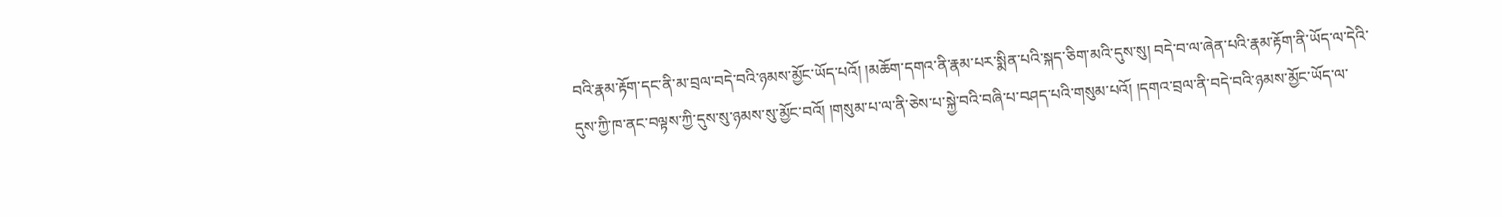བའི་རྣམ་རྟོག་དང་ནི་མ་བྲལ་བདེ་བའི་ཉམས་མྱོང་ཡོད་པའོ། །མཆོག་དགའ་ནི་རྣམ་པར་སྨིན་པའི་སྐད་ཅིག་མའི་དུས་སུ། བདེ་བ་ལ་ཞེན་པའི་རྣམ་རྟོག་ནི་ཡོད་ལ་དེའི་དུས་ཀྱི་ཁ་ནང་བལྟས་ཀྱི་དུས་སུ་ཉམས་སུ་མྱོང་བའོ། །གསུམ་པ་ལ་ནི་ཅེས་པ་སྐྱེ་བའི་བཞི་པ་བཤད་པའི་གསུམ་པའོ། །དགའ་བྲལ་ནི་བདེ་བའི་ཉམས་མྱོང་ཡོད་ལ་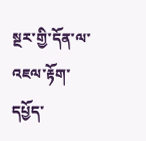སྔར་གྱི་དོན་ལ་འཇལ་རྟོག་དཔྱོད་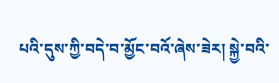པའི་དུས་ཀྱི་བདེ་བ་མྱོང་བའོ་ཞེས་ཟེར། སྐྱེ་བའི་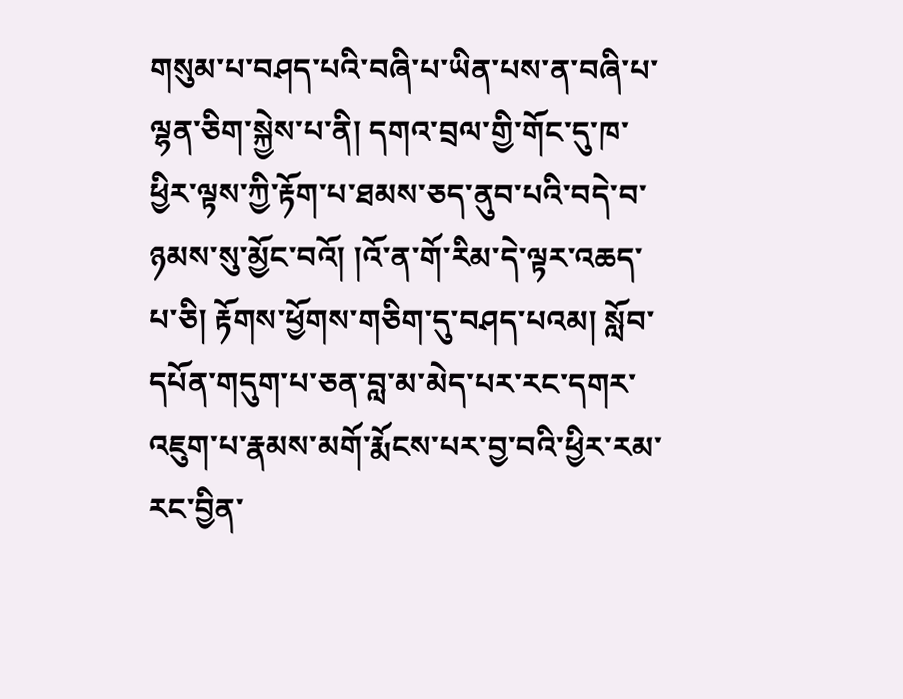གསུམ་པ་བཤད་པའི་བཞི་པ་ཡིན་པས་ན་བཞི་པ་ལྷན་ཅིག་སྐྱེས་པ་ནི། དགའ་བྲལ་གྱི་གོང་དུ་ཁ་ཕྱིར་ལྟས་ཀྱི་རྟོག་པ་ཐམས་ཅད་ནུབ་པའི་བདེ་བ་ཉམས་སུ་མྱོང་བའོ། །འོ་ན་གོ་རིམ་དེ་ལྟར་འཆད་པ་ཅི། རྟོགས་ཕྱོགས་གཅིག་དུ་བཤད་པའམ། སློབ་དཔོན་གདུག་པ་ཅན་བླ་མ་མེད་པར་རང་དགར་འཇུག་པ་རྣམས་མགོ་རྨོངས་པར་བྱ་བའི་ཕྱིར་རམ་རང་བྱིན་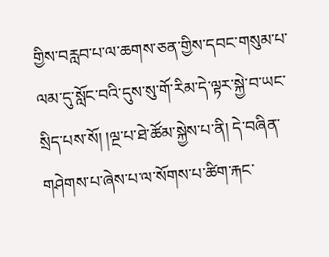གྱིས་བརླབ་པ་ལ་ཆགས་ཅན་གྱིས་དབང་གསུམ་པ་ལམ་དུ་སློང་བའི་དུས་སུ་གོ་རིམ་དེ་ལྟར་སྐྱེ་བ་ཡང་སྲིད་པས་སོ། །ལྔ་པ་ཐེ་ཚོམ་སྐྱེས་པ་ནི། དེ་བཞིན་གཤེགས་པ་ཞེས་པ་ལ་སོགས་པ་ཚིག་རྐང་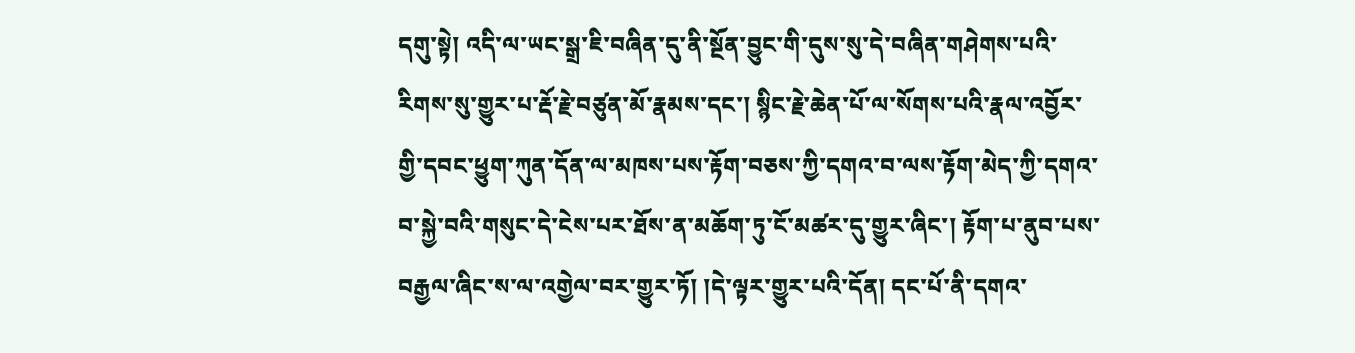དགུ་སྟེ། འདི་ལ་ཡང་སྒྲ་ཇི་བཞིན་དུ་ནི་སྔོན་བྱུང་གི་དུས་སུ་དེ་བཞིན་གཤེགས་པའི་རིགས་སུ་གྱུར་པ་རྡོ་རྗེ་བཙུན་མོ་རྣམས་དང་། སྙིང་རྗེ་ཆེན་པོ་ལ་སོགས་པའི་རྣལ་འབྱོར་གྱི་དབང་ཕྱུག་ཀུན་དོན་ལ་མཁས་པས་རྟོག་བཅས་ཀྱི་དགའ་བ་ལས་རྟོག་མེད་ཀྱི་དགའ་བ་སྐྱེ་བའི་གསུང་དེ་ངེས་པར་ཐོས་ན་མཆོག་ཏུ་ངོ་མཚར་དུ་གྱུར་ཞིང་། རྟོག་པ་ནུབ་པས་བརྒྱལ་ཞིང་ས་ལ་འགྱེལ་བར་གྱུར་ཏོ། །དེ་ལྟར་གྱུར་པའི་དོན། དང་པོ་ནི་དགའ་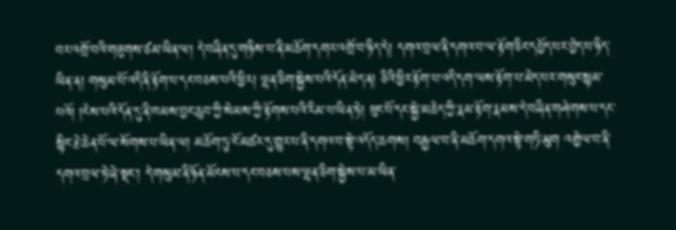བར་འགྲོ་བའི་གཟུགས་ཙམ་ཡིན་ལ། དེ་བཞིན་དུ་གཉིས་པ་ནི་མཆོག་དགར་འགྲོ་བ་ཉིད་དེ། དགའ་བྲལ་ནི་དགའ་བ་ལ་རྟོག་ཅིང་དཔྱོད་པར་བྱེད་པ་ཉིད་ཡིན་ན། གསུམ་པོ་འདི་ནི་རྟོག་པ་དང་བཅས་པའི་ཕྱིར། ལྷན་ཅིག་སྐྱེས་པའི་དོན་མེད་ན། ཅིའི་ཕྱིར་རྟོག་པ་འདི་དག་ལས་རྟོག་པ་མེད་པར་གསུང་སྙམ་པའོ། །ངེས་པའི་དོན་དུ་ནི་ཁམས་བྱང་ཆུབ་ཀྱི་སེམས་ཀྱི་རྟོགས་པའི་རིམ་པ་ཡིན་ཏེ། ཕུང་པོ་དང་སྐྱེ་མཆེད་ཀྱི་རྣམ་རྟོག་རྣམས་དེ་བཞིན་གཤེགས་པ་དང་སྙིང་རྗེ་ཆེན་པོ་ལ་སོགས་པ་ཡིན་ལ། མཆོག་ཏུ་ངོ་མཚར་དུ་གྱུར་པ་ནི་དགའ་བ་སྟེ་འདོད་ཆགས། བརྒྱལ་བ་ནི་མཆོག་དགའ་སྟེ་གཏི་མུག འགྱེལ་བ་ནི་དགའ་བྲལ་ཏེ་ཞེ་སྡང་། དེ་གསུམ་ནི་ཉོན་མོངས་པ་དང་བཅས་པས་ལྷན་ཅིག་སྐྱེས་པ་མ་ཡིན་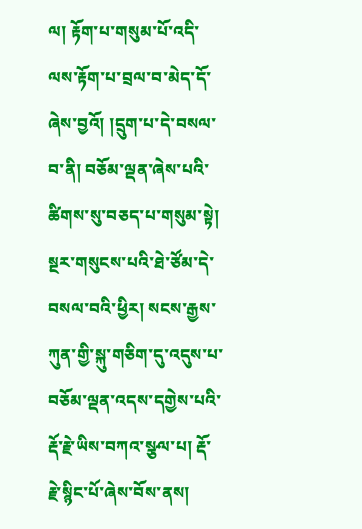ལ། རྟོག་པ་གསུམ་པོ་འདི་ལས་རྟོག་པ་བྲལ་བ་མེད་དོ་ཞེས་བྱའོ། །དྲུག་པ་དེ་བསལ་བ་ནི། བཅོམ་ལྡན་ཞེས་པའི་ཚིགས་སུ་བཅད་པ་གསུམ་སྟེ། སྔར་གསུངས་པའི་ཐེ་ཙོམ་དེ་བསལ་བའི་ཕྱིར། སངས་རྒྱས་ཀུན་གྱི་སྐུ་གཅིག་དུ་འདུས་པ་བཅོམ་ལྡན་འདས་དགྱེས་པའི་རྡོ་རྗེ་ཡིས་བཀའ་སྩལ་པ། རྡོ་རྗེ་སྙིང་པོ་ཞེས་བོས་ནས།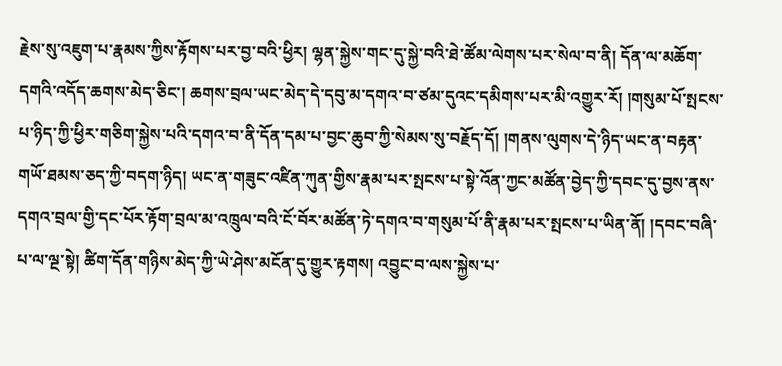རྗེས་སུ་འཇུག་པ་རྣམས་ཀྱིས་རྟོགས་པར་བྱ་བའི་ཕྱིར། ལྷན་སྐྱེས་གང་དུ་སྐྱེ་བའི་ཐེ་ཚོམ་ལེགས་པར་སེལ་བ་ནི། དོན་ལ་མཆོག་དགའི་འདོད་ཆགས་མེད་ཅིང་། ཆགས་བྲལ་ཡང་མེད་དེ་དབུ་མ་དགའ་བ་ཙམ་དུའང་དམིགས་པར་མི་འགྱུར་རོ། །གསུམ་པོ་སྤངས་པ་ཉིད་ཀྱི་ཕྱིར་གཅིག་སྐྱེས་པའི་དགའ་བ་ནི་དོན་དམ་པ་བྱང་ཆུབ་ཀྱི་སེམས་སུ་བརྗོད་དོ། །གནས་ལུགས་དེ་ཉིད་ཡང་ན་བརྟན་གཡོ་ཐམས་ཅད་ཀྱི་བདག་ཉིད། ཡང་ན་གཟུང་འཛིན་ཀུན་གྱིས་རྣམ་པར་སྤངས་པ་སྟེ་འོན་ཀྱང་མཚོན་བྱེད་ཀྱི་དབང་དུ་བྱས་ནས་དགའ་བྲལ་གྱི་དང་པོར་རྟོག་བྲལ་མ་འཁྲུལ་བའི་ངོ་བོར་མཚོན་ཏེ་དགའ་བ་གསུམ་པོ་ནི་རྣམ་པར་སྤངས་པ་ཡིན་ནོ། །དབང་བཞི་པ་ལ་ལྔ་སྟེ། ཚིག་དོན་གཉིས་མེད་ཀྱི་ཡེ་ཤེས་མངོན་དུ་གྱུར་རྟགས། འབྱུང་བ་ལས་སྐྱེས་པ་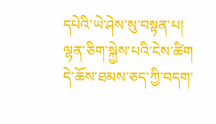དཔེའི་ཡེ་ཤེས་སུ་བསྟན་པ། ལྷན་ཅིག་སྐྱེས་པའི་ངེས་ཚིག དེ་ཆོས་ཐམས་ཅད་ཀྱི་བདག་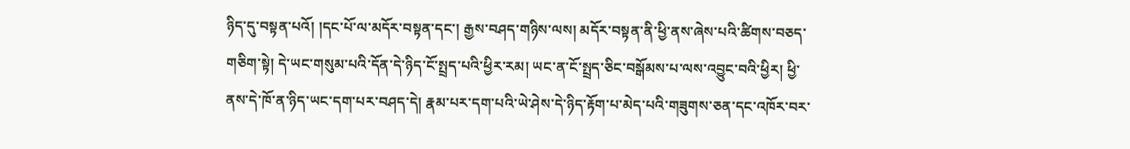ཉིད་དུ་བསྟན་པའོ། །དང་པོ་ལ་མདོར་བསྟན་དང་། རྒྱས་བཤད་གཉིས་ལས། མདོར་བསྟན་ནི་ཕྱི་ནས་ཞེས་པའི་ཚིགས་བཅད་གཅིག་སྟེ། དེ་ཡང་གསུམ་པའི་དོན་དེ་ཉིད་ངོ་སྤྲད་པའི་ཕྱིར་རམ། ཡང་ན་ངོ་སྤྲད་ཅིང་བསྒོམས་པ་ལས་འབྱུང་བའི་ཕྱིར། ཕྱི་ནས་དེ་ཁོ་ན་ཉིད་ཡང་དག་པར་བཤད་དེ། རྣམ་པར་དག་པའི་ཡེ་ཤེས་དེ་ཉིད་རྟོག་པ་མེད་པའི་གཟུགས་ཅན་དང་འཁོར་བར་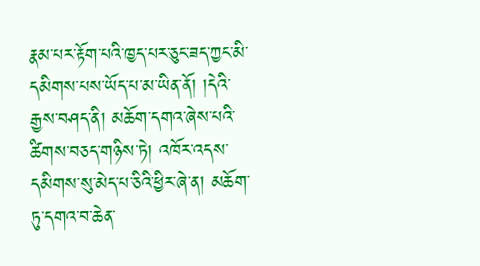རྣམ་པར་རྟོག་པའི་ཁྱད་པར་ཅུང་ཟད་ཀྱང་མི་དམིགས་པས་ཡོད་པ་མ་ཡིན་ནོ། །དེའི་རྒྱས་བཤད་ནི། མཆོག་དགའ་ཞེས་པའི་ཚིགས་བཅད་གཉིས་ཏེ། འཁོར་འདས་དམིགས་སུ་མེད་པ་ཅིའི་ཕྱིར་ཞེ་ན། མཆོག་ཏུ་དགའ་བ་ཆེན་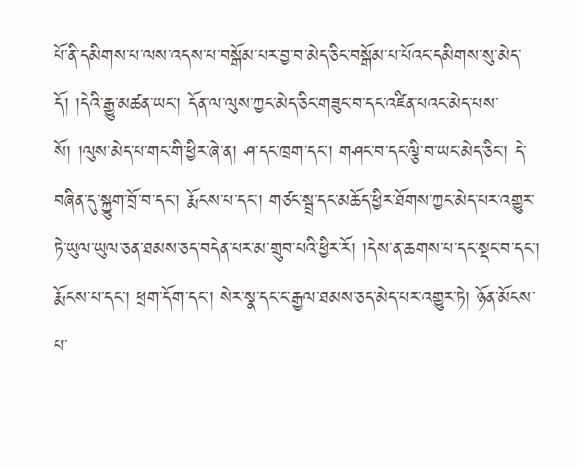པོ་ནི་དམིགས་པ་ལས་འདས་པ་བསྒོམ་པར་བྱ་བ་མེད་ཅིང་བསྒོམ་པ་པོའང་དམིགས་སུ་མེད་དོ། །དེའི་རྒྱུ་མཚན་ཡང་། དོན་ལ་ལུས་ཀྱང་མེད་ཅིང་གཟུང་བ་དང་འཛིན་པའང་མེད་པས་སོ། །ལུས་མེད་པ་གང་གི་ཕྱིར་ཞེ་ན། ཤ་དང་ཁྲག་དང་། གཤང་བ་དང་ལྕི་བ་ཡང་མེད་ཅིང་། དེ་བཞིན་དུ་སྐྱུག་བྲོ་བ་དང་། རྨོངས་པ་དང་། གཙང་སྦྲ་དང་མཆོད་ཕྱིར་ཐོགས་ཀྱང་མེད་པར་འགྱུར་ཏེ་ཡུལ་ཡུལ་ཅན་ཐམས་ཅད་བདེན་པར་མ་གྲུབ་པའི་ཕྱིར་རོ། །དེས་ན་ཆགས་པ་དང་སྡང་བ་དང་། རྨོངས་པ་དང་། ཕྲག་དོག་དང་། སེར་སྣ་དང་ང་རྒྱལ་ཐམས་ཅད་མེད་པར་འགྱུར་ཏེ། ཉོན་མོངས་པ་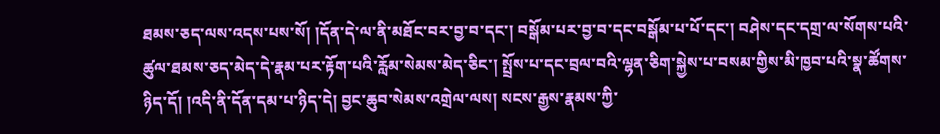ཐམས་ཅད་ལས་འདས་པས་སོ། །དོན་དེ་ལ་ནི་མཐོང་བར་བྱ་བ་དང་། བསྒོམ་པར་བྱ་བ་དང་བསྒོམ་པ་པོ་དང་། བཤེས་དང་དགྲ་ལ་སོགས་པའི་ཚུལ་ཐམས་ཅད་མེད་དེ་རྣམ་པར་རྟོག་པའི་རློམ་སེམས་མེད་ཅིང་། སྤྲོས་པ་དང་བྲལ་བའི་ལྷན་ཅིག་སྐྱེས་པ་བསམ་གྱིས་མི་ཁྱབ་པའི་སྣ་ཚོགས་ཉིད་དོ། །འདི་ནི་དོན་དམ་པ་ཉིད་དེ། བྱང་ཆུབ་སེམས་འགྲེལ་ལས། སངས་རྒྱས་རྣམས་ཀྱི་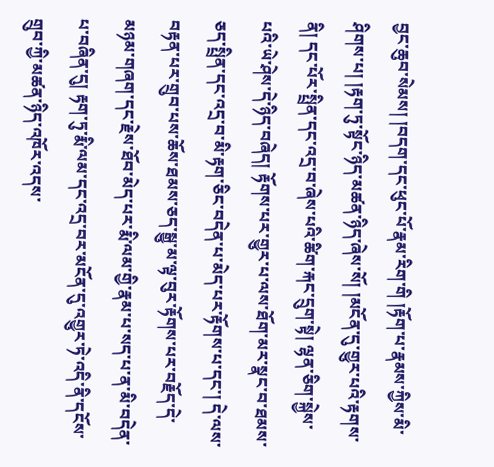བྱང་ཆུབ་སེམས། །བདག་དང་ཕུང་པོ་རྣམ་རིག་གི །རྟོག་པ་རྣམས་ཀྱིས་མི་ཤིགས་པ། །རྟག་ཏུ་སྟོང་ཉིད་མཚན་ཉིད་ཞེས་སོ། །མངོན་དུ་གྱུར་པའི་རྟགས་ནི། དང་པོར་སྤྲིན་དང་འདྲ་བ་ཞེས་པའི་ཚིག་རྐང་དྲུག་སྟེ། ལྷན་ཅིག་སྐྱེས་པའི་ཡེ་ཤེས་དེ་ཉིད་བཞེད། རྟོགས་པར་གྱུར་པ་ལས་ཐོག་མར་སྣང་བ་ཐམས་ཅད་སྤྲིན་དང་འདྲ་བ་མི་རྟག་ཅིང་བདེན་པ་མེད་པར་རྟོགས་པ་དང་། དེ་ལས་བརྟན་པར་གྲུབ་པས་ཆོས་ཐམས་ཅད་སྒྱུ་མ་ལྟ་བུར་རྟོགས་པར་བརྗོད་དེ་མཉམ་གཞག་དང་རྗེས་ཐོབ་མེད་པར་རྨི་ལམ་གྱི་རྣམ་པ་སད་པ་ན་མི་བདེན་པ་བཞིན་དུ། རྟག་ཏུ་རྨི་ལམ་དང་འདྲ་བར་མངོན་དུ་འགྱུར་ཏེ་འདི་ནི་དངོས་གྲུབ་ཀྱི་མཚན་ཉིད་འཁོར་འདས་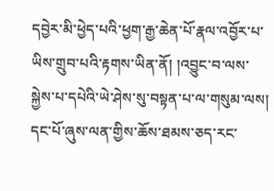དབྱེར་མི་ཕྱེད་པའི་ཕྱག་རྒྱ་ཆེན་པོ་རྣལ་འབྱོར་པ་ཡིས་གྲུབ་པའི་རྟགས་ཡིན་ནོ། །འབྱུང་བ་ལས་སྐྱེས་པ་དཔེའི་ཡེ་ཤེས་སུ་བསྟན་པ་ལ་གསུམ་ལས། དང་པོ་ཞུས་ལན་གྱིས་ཆོས་ཐམས་ཅད་རང་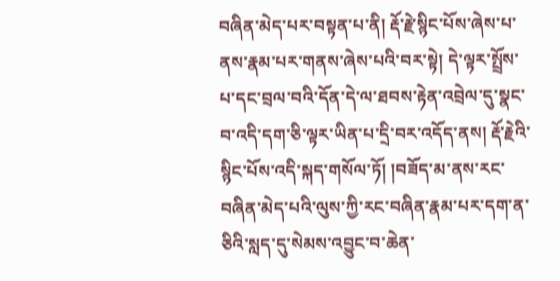བཞིན་མེད་པར་བསྟན་པ་ནི། རྡོ་རྗེ་སྙིང་པོས་ཞེས་པ་ནས་རྣམ་པར་གནས་ཞེས་པའི་བར་སྟེ། དེ་ལྟར་སྤྲོས་པ་དང་བྲལ་བའི་དོན་དེ་ལ་ཐབས་རྟེན་འབྲེལ་དུ་སྣང་བ་འདི་དག་ཅི་ལྟར་ཡིན་པ་དྲི་བར་འདོད་ནས། རྡོ་རྗེའི་སྙིང་པོས་འདི་སྐད་གསོལ་ཏོ། །བཟོད་མ་ནས་རང་བཞིན་མེད་པའི་ལུས་ཀྱི་རང་བཞིན་རྣམ་པར་དག་ན་ཅིའི་སླད་དུ་སེམས་འབྱུང་བ་ཆེན་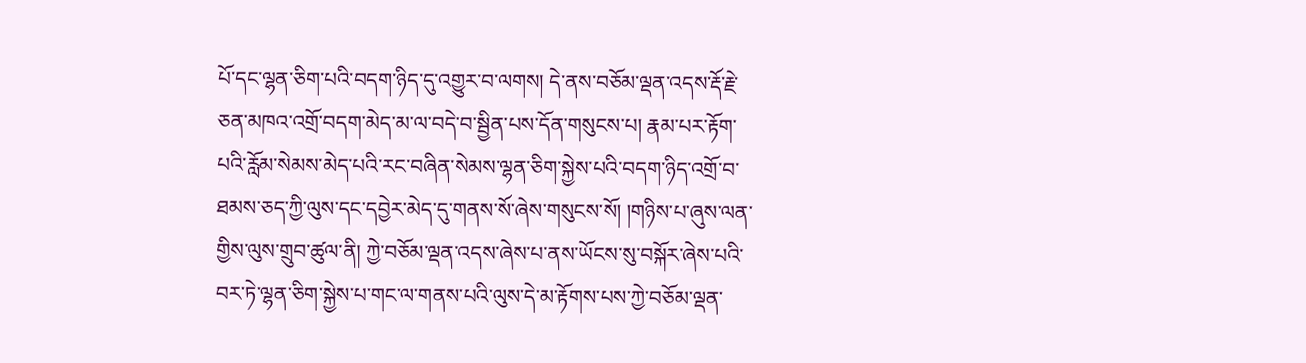པོ་དང་ལྷན་ཅིག་པའི་བདག་ཉིད་དུ་འགྱུར་བ་ལགས། དེ་ནས་བཅོམ་ལྡན་འདས་རྡོ་རྗེ་ཅན་མཁའ་འགྲོ་བདག་མེད་མ་ལ་བདེ་བ་སྦྱིན་པས་དོན་གསུངས་པ། རྣམ་པར་རྟོག་པའི་རློམ་སེམས་མེད་པའི་རང་བཞིན་སེམས་ལྷན་ཅིག་སྐྱེས་པའི་བདག་ཉིད་འགྲོ་བ་ཐམས་ཅད་ཀྱི་ལུས་དང་དབྱེར་མེད་དུ་གནས་སོ་ཞེས་གསུངས་སོ། །གཉིས་པ་ཞུས་ལན་གྱིས་ལུས་གྲུབ་ཚུལ་ནི། ཀྱེ་བཅོམ་ལྡན་འདས་ཞེས་པ་ནས་ཡོངས་སུ་བསྐོར་ཞེས་པའི་བར་ཏེ་ལྷན་ཅིག་སྐྱེས་པ་གང་ལ་གནས་པའི་ལུས་དེ་མ་རྟོགས་པས་ཀྱེ་བཅོམ་ལྡན་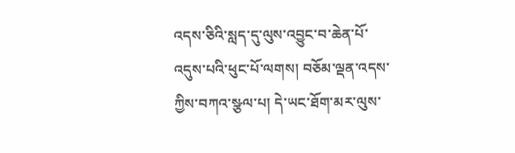འདས་ཅིའི་སླད་དུ་ལུས་འབྱུང་བ་ཆེན་པོ་འདུས་པའི་ཕུང་པོ་ལགས། བཅོམ་ལྡན་འདས་ཀྱིས་བཀའ་སྩལ་པ། དེ་ཡང་ཐོག་མར་ལུས་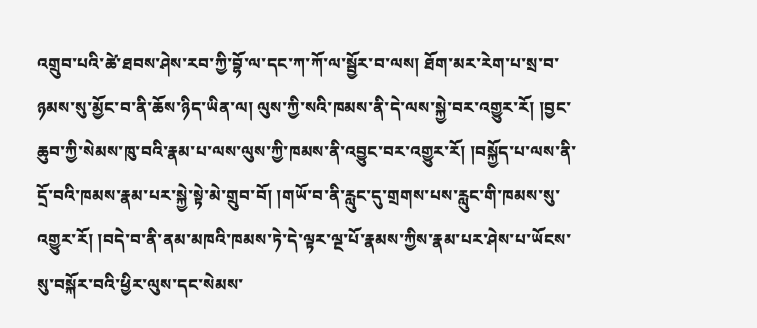འགྲུབ་པའི་ཚེ་ཐབས་ཤེས་རབ་ཀྱི་བྷོ་ལ་དང་ཀ་ཀོ་ལ་སྦྱོར་བ་ལས། ཐོག་མར་རེག་པ་སྲ་བ་ཉམས་སུ་མྱོང་བ་ནི་ཆོས་ཉིད་ཡིན་ལ། ལུས་ཀྱི་སའི་ཁམས་ནི་དེ་ལས་སྐྱེ་བར་འགྱུར་རོ། །བྱང་ཆུབ་ཀྱི་སེམས་ཁུ་བའི་རྣམ་པ་ལས་ལུས་ཀྱི་ཁམས་ནི་འབྱུང་བར་འགྱུར་རོ། །བསྐྱོད་པ་ལས་ནི་དྲོ་བའི་ཁམས་རྣམ་པར་སྐྱེ་སྟེ་མེ་གྲུབ་བོ། །གཡོ་བ་ནི་རླུང་དུ་གྲགས་པས་རླུང་གི་ཁམས་སུ་འགྱུར་རོ། །བདེ་བ་ནི་ནམ་མཁའི་ཁམས་ཏེ་དེ་ལྟར་ལྔ་པོ་རྣམས་ཀྱིས་རྣམ་པར་ཤེས་པ་ཡོངས་སུ་བསྐོར་བའི་ཕྱིར་ལུས་དང་སེམས་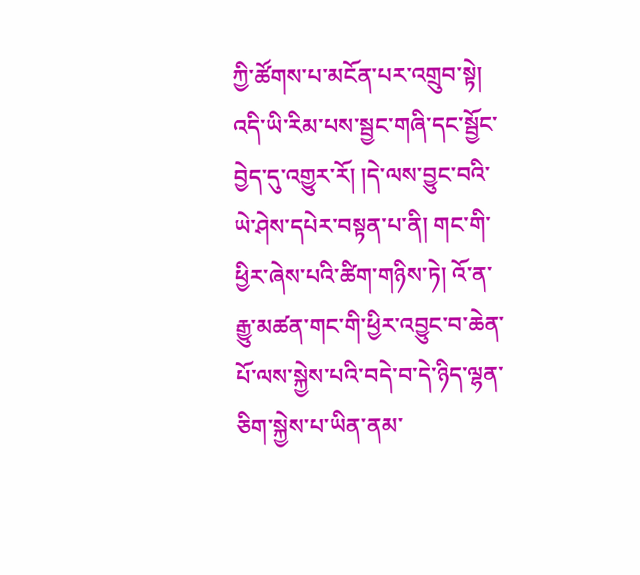ཀྱི་ཚོགས་པ་མངོན་པར་འགྲུབ་སྟེ། འདི་ཡི་རིམ་པས་སྦྱང་གཞི་དང་སྦྱོང་བྱེད་དུ་འགྱུར་རོ། །དེ་ལས་བྱུང་བའི་ཡེ་ཤེས་དཔེར་བསྟན་པ་ནི། གང་གི་ཕྱིར་ཞེས་པའི་ཚིག་གཉིས་ཏེ། འོ་ན་རྒྱུ་མཚན་གང་གི་ཕྱིར་འབྱུང་བ་ཆེན་པོ་ལས་སྐྱེས་པའི་བདེ་བ་དེ་ཉིད་ལྷན་ཅིག་སྐྱེས་པ་ཡིན་ནམ་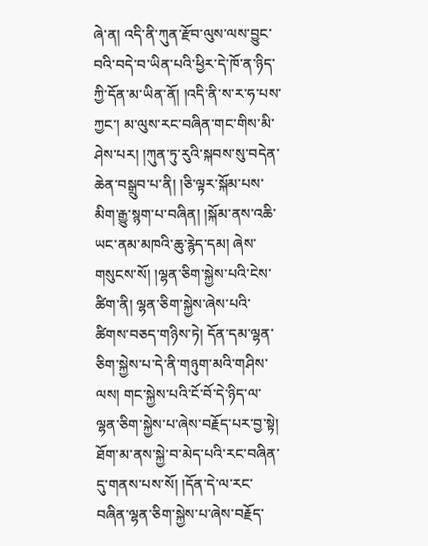ཞེ་ན། འདི་ནི་ཀུན་རྫོབ་ལུས་ལས་བྱུང་བའི་བདེ་བ་ཡིན་པའི་ཕྱིར་དེ་ཁོ་ན་ཉིད་ཀྱི་དོན་མ་ཡིན་ནོ། །འདི་ནི་ས་ར་ཧ་པས་ཀྱང་། མ་ལུས་རང་བཞིན་གང་གིས་མི་ཤེས་པར། །ཀུན་ཏུ་རུའི་སྐབས་སུ་བདེན་ཆེན་བསྒྲུབ་པ་ནི། །ཅི་ལྟར་སྐོམ་པས་མིག་རྒྱུ་སྙག་པ་བཞིན། །སྐོམ་ནས་འཆི་ཡང་ནམ་མཁའི་ཆུ་རྙེད་དམ། ཞེས་གསུངས་སོ། །ལྷན་ཅིག་སྐྱེས་པའི་ངེས་ཚིག་ནི། ལྷན་ཅིག་སྐྱེས་ཞེས་པའི་ཚིགས་བཅད་གཉིས་ཏེ། དོན་དམ་ལྷན་ཅིག་སྐྱེས་པ་དེ་ནི་གཉུག་མའི་གཤིས་ལས། གང་སྐྱེས་པའི་ངོ་བོ་དེ་ཉིད་ལ་ལྷན་ཅིག་སྐྱེས་པ་ཞེས་བརྗོད་པར་བྱ་སྟེ། ཐོག་མ་ནས་སྐྱེ་བ་མེད་པའི་རང་བཞིན་དུ་གནས་པས་སོ། །དོན་དེ་ལ་རང་བཞིན་ལྷན་ཅིག་སྐྱེས་པ་ཞེས་བརྗོད་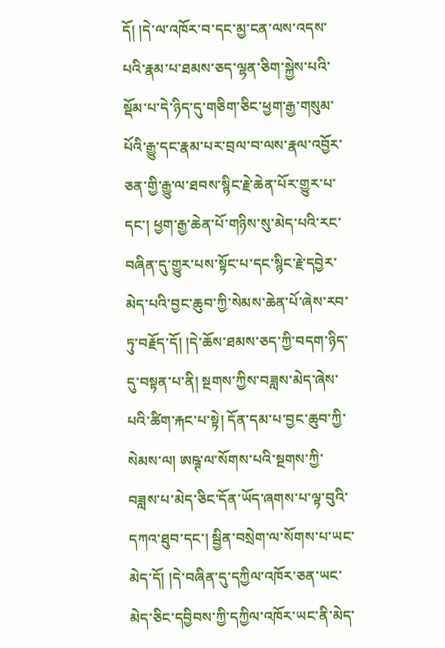དོ། །དེ་ལ་འཁོར་བ་དང་མྱ་ངན་ལས་འདས་པའི་རྣམ་པ་ཐམས་ཅད་ལྷན་ཅིག་སྐྱེས་པའི་སྡོམ་པ་དེ་ཉིད་དུ་གཅིག་ཅིང་ཕྱག་རྒྱ་གསུམ་པོའི་རྒྱུ་དང་རྣམ་པར་བྲལ་བ་ལས་རྣལ་འབྱོར་ཅན་གྱི་རྒྱུ་ལ་ཐབས་སྙིང་རྗེ་ཆེན་པོར་གྱུར་པ་དང་། ཕྱག་རྒྱ་ཆེན་པོ་གཉིས་སུ་མེད་པའི་རང་བཞིན་དུ་གྱུར་པས་སྟོང་པ་དང་སྙིང་རྗེ་དབྱེར་མེད་པའི་བྱང་ཆུབ་ཀྱི་སེམས་ཆེན་པོ་ཞེས་རབ་ཏུ་བརྗོད་དོ། །དེ་ཆོས་ཐམས་ཅད་ཀྱི་བདག་ཉིད་དུ་བསྟན་པ་ནི། སྔགས་ཀྱིས་བཟླས་མེད་ཞེས་པའི་ཚིག་རྐང་པ་སྟེ། དོན་དམ་པ་བྱང་ཆུབ་ཀྱི་སེམས་ལ། ཨཥྚ་ལ་སོགས་པའི་སྔགས་ཀྱི་བཟླས་པ་མེད་ཅིང་དོན་ཡོད་ཞགས་པ་ལྟ་བུའི་དཀའ་ཐུབ་དང་། སྦྱིན་བསྲེག་ལ་སོགས་པ་ཡང་མེད་དོ། །དེ་བཞིན་དུ་དཀྱིལ་འཁོར་ཅན་ཡང་མེད་ཅིང་དབྱིབས་ཀྱི་དཀྱིལ་འཁོར་ཡང་ནི་མེད་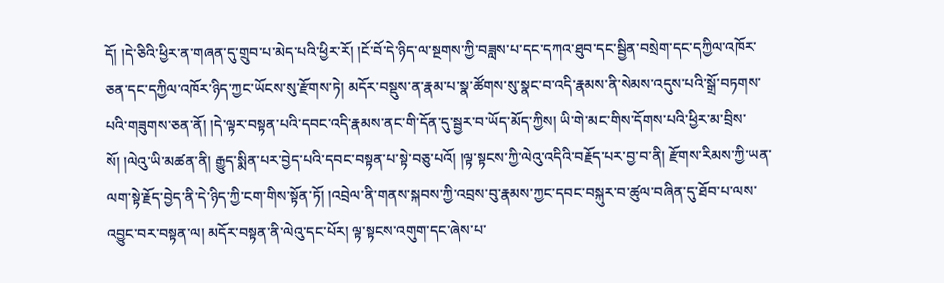དོ། །དེ་ཅིའི་ཕྱིར་ན་གཞན་དུ་གྲུབ་པ་མེད་པའི་ཕྱིར་རོ། །ངོ་བོ་དེ་ཉིད་ལ་སྔགས་ཀྱི་བཟླས་པ་དང་དཀའ་ཐུབ་དང་སྦྱིན་བསྲེག་དང་དཀྱིལ་འཁོར་ཅན་དང་དཀྱིལ་འཁོར་ཉིད་ཀྱང་ཡོངས་སུ་རྫོགས་ཏེ། མདོར་བསྡུས་ན་རྣམ་པ་སྣ་ཚོགས་སུ་སྣང་བ་འདི་རྣམས་ནི་སེམས་འདུས་པའི་སྒྲོ་བཏགས་པའི་གཟུགས་ཅན་ནོ། །དེ་ལྟར་བསྟན་པའི་དབང་འདི་རྣམས་ནང་གི་དོན་དུ་སྦྱར་བ་ཡོད་མོད་ཀྱིས། ཡི་གེ་མང་གིས་དོགས་པའི་ཕྱིར་མ་བྲིས་སོ། །ལེའུ་ཡི་མཚན་ནི། རྒྱུད་སྨིན་པར་བྱེད་པའི་དབང་བསྟན་པ་སྟེ་བཅུ་པའོ། །ལྟ་སྟངས་ཀྱི་ལེའུ་འདིའི་བརྗོད་པར་བྱ་བ་ནི། རྫོགས་རིམས་ཀྱི་ཡན་ལག་སྟེ་རྗོད་བྱེད་ནི་དེ་ཉིད་ཀྱི་ངག་གིས་སྟོན་ཏོ། །འབྲེལ་ནི་གནས་སྐབས་ཀྱི་འབྲས་བུ་རྣམས་ཀྱང་དབང་བསྐུར་བ་ཚུལ་བཞིན་དུ་ཐོབ་པ་ལས་འབྱུང་བར་བསྟན་ལ། མདོར་བསྟན་ནི་ལེའུ་དང་པོར། ལྟ་སྟངས་འགུག་དང་ཞེས་པ་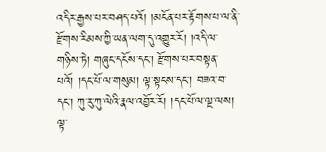འདིར་རྒྱས་པར་བཤད་པའོ། །མངོན་པར་རྟོགས་པ་ལ་ནི་རྫོགས་རིམས་ཀྱི་ཡན་ལག་དུ་འགྱུར་རོ། །འདི་ལ་གཉིས་ཏེ། གཞུང་དངོས་དང་། རྫོགས་པར་བསྟན་པའོ། །དང་པོ་ལ་གསུམ། ལྟ་སྟངས་དང་། བཟའ་བ་དང་། ཀུ་རུ་ཀུ་ལེའི་རྣལ་འབྱོར་རོ། །དང་པོ་ལ་ལྔ་ལས། ལྟ་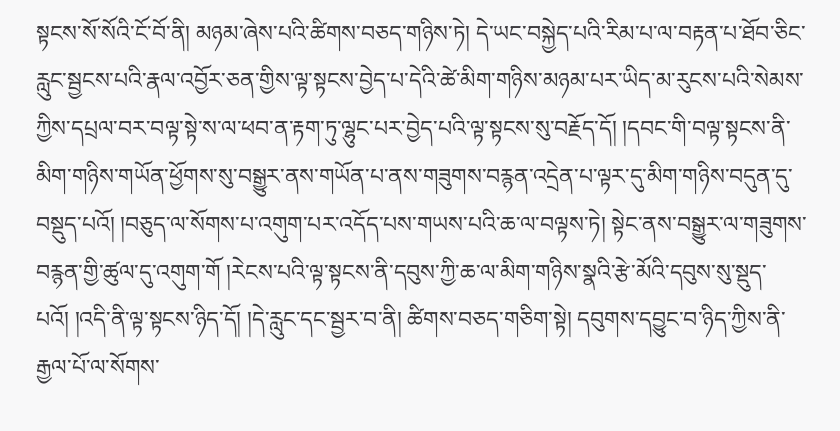སྟངས་སོ་སོའི་ངོ་བོ་ནི། མཉམ་ཞེས་པའི་ཚིགས་བཅད་གཉིས་ཏེ། དེ་ཡང་བསྐྱེད་པའི་རིམ་པ་ལ་བརྟན་པ་ཐོབ་ཅིང་རླུང་སྦྱངས་པའི་རྣལ་འབྱོར་ཅན་གྱིས་ལྟ་སྟངས་བྱེད་པ་དེའི་ཚེ་མིག་གཉིས་མཉམ་པར་ཡིད་མ་རུངས་པའི་སེམས་ཀྱིས་དཔྲལ་བར་བལྟ་སྟེ་ས་ལ་ཕབ་ན་རྟག་ཏུ་ལྷུང་པར་བྱེད་པའི་ལྟ་སྟངས་སུ་བརྗོད་དོ། །དབང་གི་བལྟ་སྟངས་ནི་མིག་གཉིས་གཡོན་ཕྱོགས་སུ་བསྒྱུར་ནས་གཡོན་པ་ནས་གཟུགས་བརྙན་འདྲེན་པ་ལྟར་དུ་མིག་གཉིས་བདུན་དུ་བསྡུད་པའོ། །བཅུད་ལ་སོགས་པ་འགུག་པར་འདོད་པས་གཡས་པའི་ཆ་ལ་བལྟས་ཏེ། སྟེང་ནས་བསྒྱུར་ལ་གཟུགས་བརྙན་གྱི་ཚུལ་དུ་འགུག་གོ །རེངས་པའི་ལྟ་སྟངས་ནི་དབུས་ཀྱི་ཆ་ལ་མིག་གཉིས་སྣའི་རྩེ་མོའི་དབུས་སུ་སྡུད་པའོ། །འདི་ནི་ལྟ་སྟངས་ཉིད་དོ། །དེ་རླུང་དང་སྦྱར་བ་ནི། ཚིགས་བཅད་གཅིག་སྟེ། དབུགས་དབྱུང་བ་ཉིད་ཀྱིས་ནི་རྒྱལ་པོ་ལ་སོགས་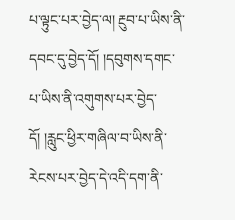པ་ལྟུང་པར་བྱེད་ལ། རྔུབ་པ་ཡིས་ནི་དབང་དུ་བྱེད་དོ། །དབུགས་དགང་པ་ཡིས་ནི་འགུགས་པར་བྱེད་དོ། །རླུང་ཕྱིར་གཞིལ་བ་ཡིས་ནི་རེངས་པར་བྱེད་དེ་འདི་དག་ནི་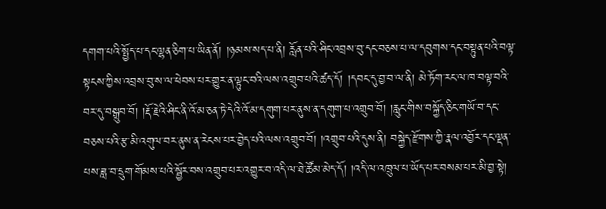དགག་པའི་སྤྱོད་པ་དང་ལྷན་ཅིག་པ་ཡིན་ནོ། །ཉམས་སད་པ་ནི། རློན་པའི་ཤིང་འབྲས་བུ་དང་བཅས་པ་ལ་དབུགས་དང་བསྟུན་པའི་བལྟ་སྟངས་ཀྱིས་འབྲས་བུ་ས་ལ་ཕེབས་པར་གྱུར་ན་ལྟུང་བའི་ལས་འགྲུབ་པའི་ཚད་དོ། །དབང་དུ་བྱ་བ་ལ་ནི། མེ་ཏོག་རང་ལ་ཁ་བལྟ་བའི་བར་དུ་བསྒྲུབ་བོ། །རྡོ་རྗེའི་ཤིང་ནི་འོ་མ་ཅན་ཏེ་དེའི་འོ་མ་དགུག་པར་ནུས་ན་དགུག་པ་འགྲུབ་བོ། །རླུང་གིས་བསྐྱོད་ཅིང་གཡོ་བ་དང་བཅས་པའི་རྩ་མི་འགུལ་བར་ནུས་ན་རེངས་པར་བྱེད་པའི་ལས་འགྲུབ་བོ། །འགྲུབ་པའི་དུས་ནི། བསྐྱེད་རྫོགས་ཀྱི་རྣལ་འབྱོར་དང་ལྡན་པས་ཟླ་བ་དྲུག་གོམས་པའི་སྦྱོར་བས་འགྲུབ་པར་འགྱུར་བ་འདི་ལ་ཐེ་ཚོམ་མེད་དོ། །འདི་ལ་འཁྲུལ་པ་ཡོད་པར་བསམ་པར་མི་བྱ་སྟེ།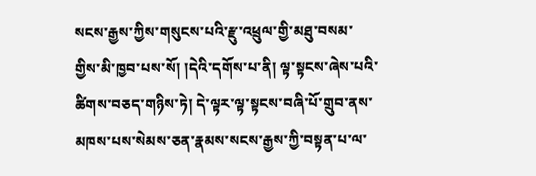སངས་རྒྱས་ཀྱིས་གསུངས་པའི་རྫུ་འཕྲུལ་གྱི་མཐུ་བསམ་གྱིས་མི་ཁྱབ་པས་སོ། །དེའི་དགོས་པ་ནི། ལྟ་སྟངས་ཞེས་པའི་ཚིགས་བཅད་གཉིས་ཏེ། དེ་ལྟར་ལྟ་སྟངས་བཞི་པོ་གྲུབ་ནས་མཁས་པས་སེམས་ཅན་རྣམས་སངས་རྒྱས་ཀྱི་བསྟན་པ་ལ་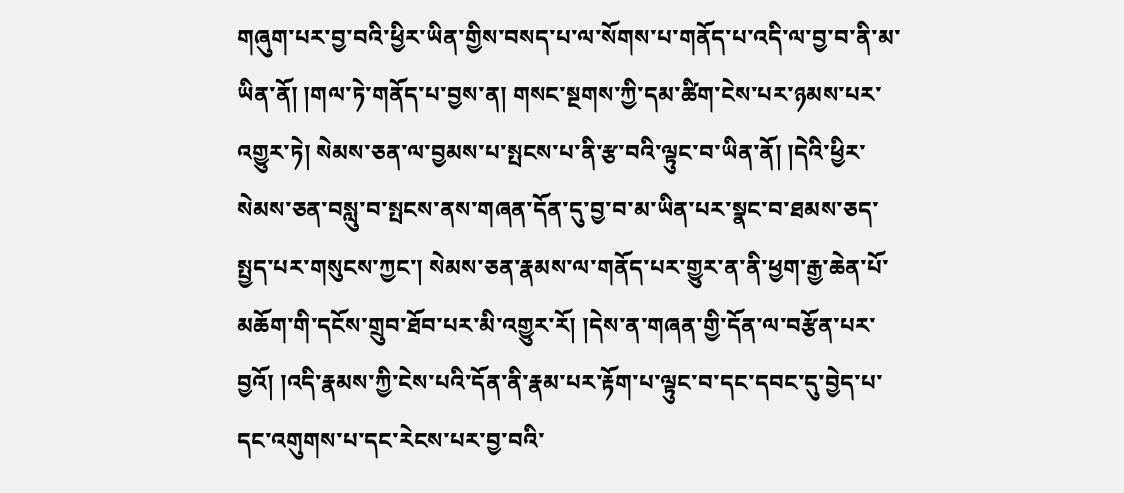གཞུག་པར་བྱ་བའི་ཕྱིར་ཡིན་གྱིས་བསད་པ་ལ་སོགས་པ་གནོད་པ་འདི་ལ་བྱ་བ་ནི་མ་ཡིན་ནོ། །གལ་ཏེ་གནོད་པ་བྱས་ན། གསང་སྔགས་ཀྱི་དམ་ཚིག་ངེས་པར་ཉམས་པར་འགྱུར་ཏེ། སེམས་ཅན་ལ་བྱམས་པ་སྤངས་པ་ནི་རྩ་བའི་ལྟུང་བ་ཡིན་ནོ། །དེའི་ཕྱིར་སེམས་ཅན་བསླུ་བ་སྤངས་ནས་གཞན་དོན་དུ་བྱ་བ་མ་ཡིན་པར་སྣང་བ་ཐམས་ཅད་སྤྱད་པར་གསུངས་ཀྱང་། སེམས་ཅན་རྣམས་ལ་གནོད་པར་གྱུར་ན་ནི་ཕྱག་རྒྱ་ཆེན་པོ་མཆོག་གི་དངོས་གྲུབ་ཐོབ་པར་མི་འགྱུར་རོ། །དེས་ན་གཞན་གྱི་དོན་ལ་བརྩོན་པར་བྱའོ། །འདི་རྣམས་ཀྱི་ངེས་པའི་དོན་ནི་རྣམ་པར་རྟོག་པ་ལྟུང་བ་དང་དབང་དུ་བྱེད་པ་དང་འགུགས་པ་དང་རེངས་པར་བྱ་བའི་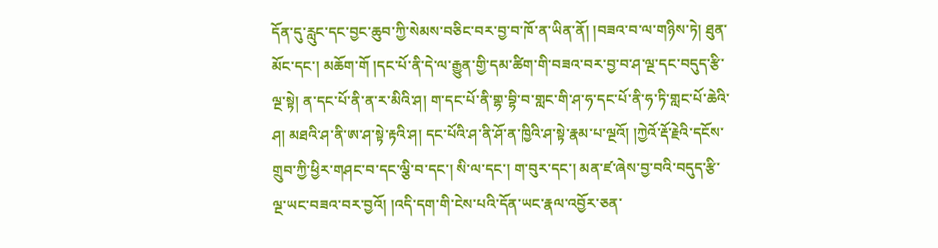དོན་དུ་རླུང་དང་བྱང་ཆུབ་ཀྱི་སེམས་བཅིང་བར་བྱ་བ་ཁོ་ན་ཡིན་ནོ། །བཟའ་བ་ལ་གཉིས་ཏེ། ཐུན་མོང་དང་། མཆོག་གོ །དང་པོ་ནི་དེ་ལ་རྒྱུན་གྱི་དམ་ཚིག་གི་བཟའ་བར་བྱ་བ་ཤ་ལྔ་དང་བདུད་རྩི་ལྔ་སྟེ། ན་དང་པོ་ནི་ན་ར་མིའི་ཤ། ག་དང་པོ་ནི་གྷ་བྷི་བ་གླང་གི་ཤ་ཧ་དང་པོ་ནི་ཧ་ཏི་གླང་པོ་ཆེའི་ཤ། མཐའི་ཤ་ནི་ཨ་ཤ་སྟེ་རྟའི་ཤ། དང་པོའི་ཤ་ནི་ཤོ་ན་ཁྱིའི་ཤ་སྟེ་རྣམ་པ་ལྔའོ། །ཀྱེའོ་རྡོ་རྗེའི་དངོས་གྲུབ་ཀྱི་ཕྱིར་གཤང་བ་དང་ལྕི་བ་དང་། སི་ལ་དང་། ག་བུར་དང་། མན་ཛ་ཞེས་བྱ་བའི་བདུད་རྩི་ལྔ་ཡང་བཟའ་བར་བྱའོ། །འདི་དག་གི་ངེས་པའི་དོན་ཡང་རྣལ་འབྱོར་ཅན་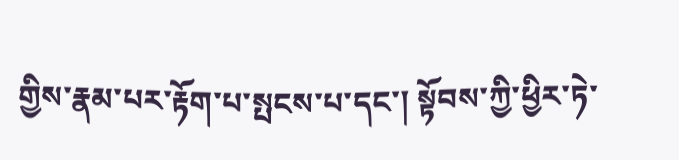གྱིས་རྣམ་པར་རྟོག་པ་སྤངས་པ་དང་། སྟོབས་ཀྱི་ཕྱིར་ཏེ་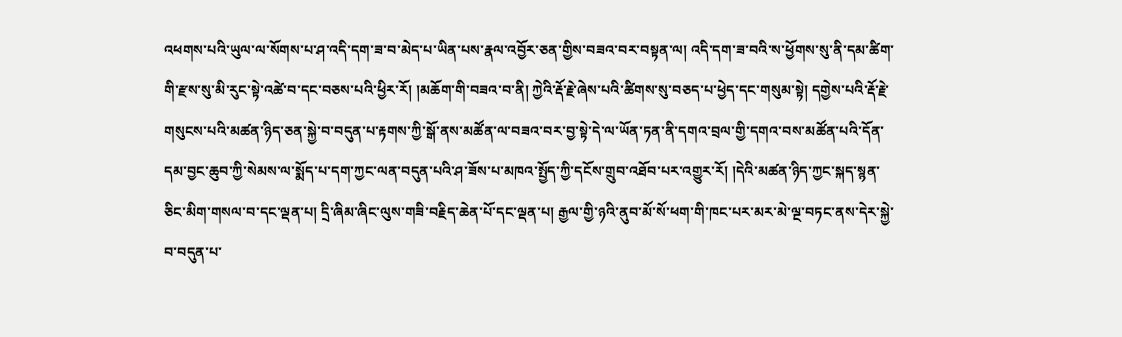འཕགས་པའི་ཡུལ་ལ་སོགས་པ་ཤ་འདི་དག་ཟ་བ་མེད་པ་ཡིན་པས་རྣལ་འབྱོར་ཅན་གྱིས་བཟའ་བར་བསྟན་ལ། འདི་དག་ཟ་བའི་ས་ཕྱོགས་སུ་ནི་དམ་ཚིག་གི་རྫས་སུ་མི་རུང་སྟེ་འཚེ་བ་དང་བཅས་པའི་ཕྱིར་རོ། །མཆོག་གི་བཟའ་བ་ནི། ཀྱེའི་རྡོ་རྗེ་ཞེས་པའི་ཚིགས་སུ་བཅད་པ་ཕྱེད་དང་གསུམ་སྟེ། དགྱེས་པའི་རྡོ་རྗེ་གསུངས་པའི་མཚན་ཉིད་ཅན་སྐྱེ་བ་བདུན་པ་རྟགས་ཀྱི་སྒོ་ནས་མཚོན་ལ་བཟའ་བར་བྱ་སྟེ་དེ་ལ་ཡོན་ཏན་ནི་དགའ་བྲལ་གྱི་དགའ་བས་མཚོན་པའི་དོན་དམ་བྱང་ཆུབ་ཀྱི་སེམས་ལ་སྨོད་པ་དག་ཀྱང་ལན་བདུན་པའི་ཤ་ཟོས་པ་མཁའ་སྤྱོད་ཀྱི་དངོས་གྲུབ་འཐོབ་པར་འགྱུར་རོ། །དེའི་མཚན་ཉིད་ཀྱང་སྐད་སྙན་ཅིང་མིག་གསལ་བ་དང་ལྡན་པ། དྲི་ཞིམ་ཞིང་ལུས་གཟི་བརྗིད་ཆེན་པོ་དང་ལྡན་པ། རྒྱལ་གྱི་ཉའི་ནུབ་མོ་སོ་ཕག་གི་ཁང་པར་མར་མེ་ལྔ་བཏང་ནས་དེར་སྐྱེ་བ་བདུན་པ་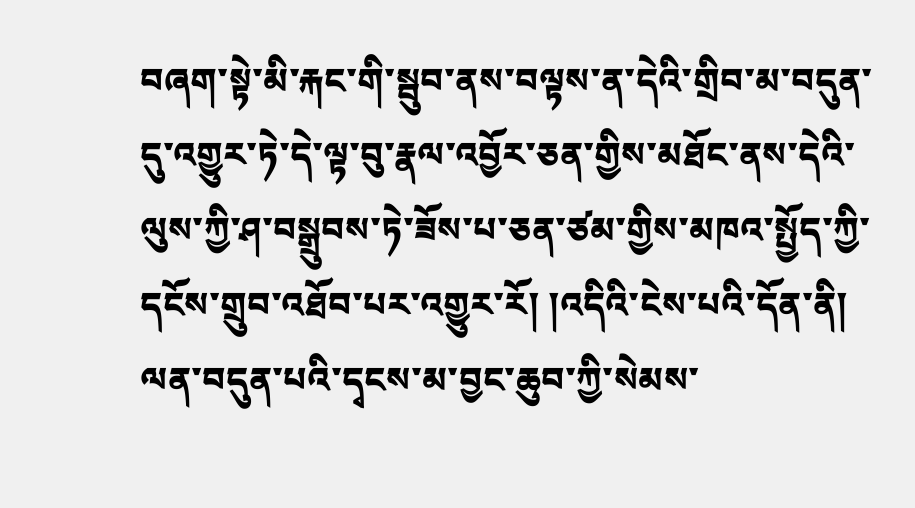བཞག་སྟེ་མི་རྐང་གི་སྦུབ་ནས་བལྟས་ན་དེའི་གྲིབ་མ་བདུན་དུ་འགྱུར་ཏེ་དེ་ལྟ་བུ་རྣལ་འབྱོར་ཅན་གྱིས་མཐོང་ནས་དེའི་ལུས་ཀྱི་ཤ་བསྒྲུབས་ཏེ་ཟོས་པ་ཅན་ཙམ་གྱིས་མཁའ་སྤྱོད་ཀྱི་དངོས་གྲུབ་འཐོབ་པར་འགྱུར་རོ། །འདིའི་ངེས་པའི་དོན་ནི། ལན་བདུན་པའི་དྭངས་མ་བྱང་ཆུབ་ཀྱི་སེམས་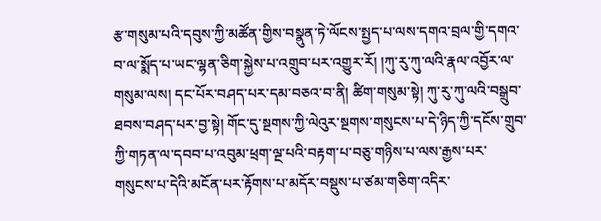རྩ་གསུམ་པའི་དབུས་ཀྱི་མཚོན་གྱིས་བསྣུན་ཏེ་ལོངས་སྤྱད་པ་ལས་དགའ་བྲལ་གྱི་དགའ་བ་ལ་སྨོད་པ་ཡང་ལྷན་ཅིག་སྐྱེས་པ་འགྲུབ་པར་འགྱུར་རོ། །ཀུ་རུ་ཀུ་ལའི་རྣལ་འབྱོར་ལ་གསུམ་ལས། དང་པོར་བཤད་པར་དམ་བཅའ་བ་ནི། ཚིག་གསུམ་སྟེ། ཀུ་རུ་ཀུ་ལའི་བསྒྲུབ་ཐབས་བཤད་པར་བྱ་སྟེ། གོང་དུ་སྔགས་ཀྱི་ལེའུར་སྔགས་གསུངས་པ་དེ་ཉིད་ཀྱི་དངོས་གྲུབ་ཀྱི་གཏན་ལ་དབབ་པ་འབུམ་ཕྲག་ལྔ་པའི་བརྟག་པ་བཅུ་གཉིས་པ་ལས་རྒྱས་པར་གསུངས་པ་དེའི་མངོན་པར་རྟོགས་པ་མདོར་བསྡུས་པ་ཙམ་གཅིག་འདིར་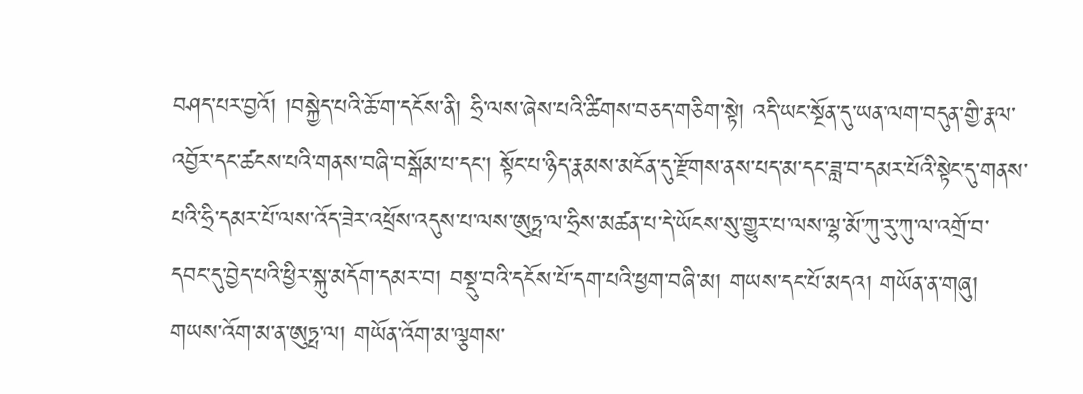བཤད་པར་བྱའོ། །བསྐྱེད་པའི་ཆོ་ག་དངོས་ནི། ཧྲི་ལས་ཞེས་པའི་ཚིགས་བཅད་གཅིག་སྟེ། འདི་ཡང་སྔོན་དུ་ཡན་ལག་བདུན་གྱི་རྣལ་འབྱོར་དང་ཚངས་པའི་གནས་བཞི་བསྒོམ་པ་དང་། སྟོང་པ་ཉིད་རྣམས་མངོན་དུ་རྫོགས་ནས་པད་མ་དང་ཟླ་བ་དམར་པོའི་སྟེང་དུ་གནས་པའི་ཧྲི་དམར་པོ་ལས་འོད་ཟེར་འཕྲོས་འདུས་པ་ལས་ཨུཏྤ་ལ་ཧྲིས་མཚན་པ་དེ་ཡོངས་སུ་གྱུར་པ་ལས་ལྷ་མོ་ཀུ་རུ་ཀུ་ལ་འགྲོ་བ་དབང་དུ་བྱེད་པའི་ཕྱིར་སྐུ་མདོག་དམར་བ། བསྡུ་བའི་དངོས་པོ་དག་པའི་ཕྱག་བཞི་མ། གཡས་དང་པོ་མདའ། གཡོན་ན་གཞུ། གཡས་འོག་མ་ན་ཨུཏྤ་ལ། གཡོན་འོག་མ་ལྕགས་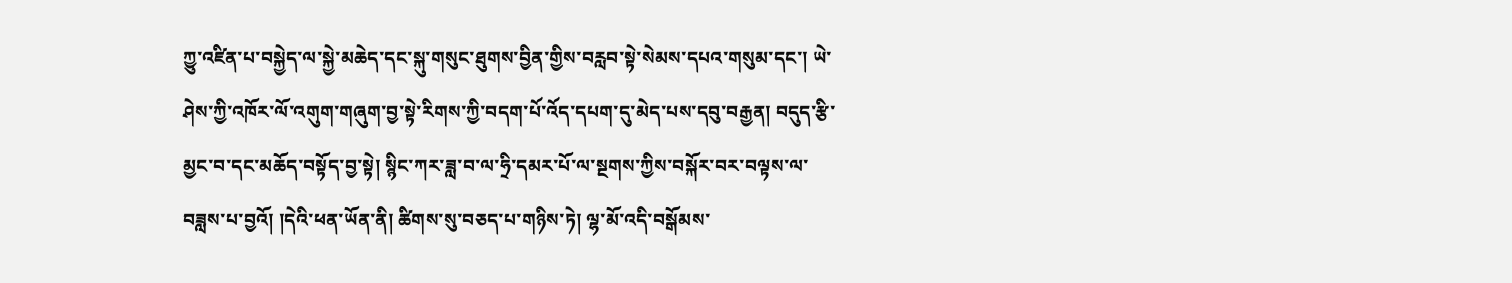ཀྱུ་འཛིན་པ་བསྐྱེད་ལ་སྐྱེ་མཆེད་དང་སྐུ་གསུང་ཐུགས་བྱིན་གྱིས་བརླབ་སྟེ་སེམས་དཔའ་གསུམ་དང་། ཡེ་ཤེས་ཀྱི་འཁོར་ལོ་འགུག་གཞུག་བྱ་སྟེ་རིགས་ཀྱི་བདག་པོ་འོད་དཔག་དུ་མེད་པས་དབུ་བརྒྱན། བདུད་རྩི་མྱང་བ་དང་མཆོད་བསྟོད་བྱ་སྟེ། སྙིང་ཀར་ཟླ་བ་ལ་ཧྲི་དམར་པོ་ལ་སྔགས་ཀྱིས་བསྐོར་བར་བལྟས་ལ་བཟླས་པ་བྱའོ། །དེའི་ཕན་ཡོན་ནི། ཚིགས་སུ་བཅད་པ་གཉིས་ཏེ། ལྷ་མོ་འདི་བསྒོམས་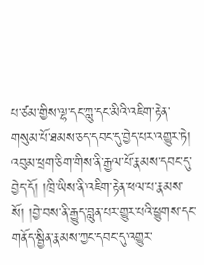པ་ཙམ་གྱིས་ལྷ་དང་ཀླུ་དང་མིའི་འཇིག་རྟེན་གསུམ་པོ་ཐམས་ཅད་དབང་དུ་བྱེད་པར་འགྱུར་ཏེ། འབུམ་ཕྲག་ཅིག་གིས་ནི་རྒྱལ་པོ་རྣམས་དབང་དུ་བྱེད་དོ། །ཁྲི་ཡིས་ནི་འཇིག་རྟེན་ཕལ་པ་རྣམས་སོ། །བྱེ་བས་ནི་རྒྱུད་བླུན་པར་གྱུར་པའི་ཕྱུགས་དང་གནོད་སྦྱིན་རྣམས་ཀྱང་དབང་དུ་འགྱུར་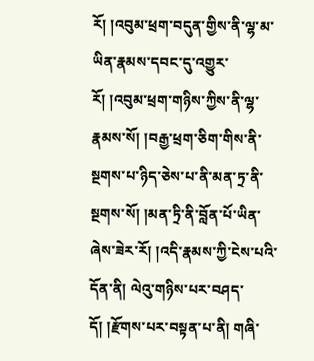རོ། །འབུམ་ཕྲག་བདུན་གྱིས་ནི་ལྷ་མ་ཡིན་རྣམས་དབང་དུ་འགྱུར་རོ། །འབུམ་ཕྲག་གཉིས་ཀྱིས་ནི་ལྷ་རྣམས་སོ། །བརྒྱ་ཕྲག་ཅིག་གིས་ནི་སྔགས་པ་ཉིད་ཅེས་པ་ནི་མན་ཏྲ་ནི་སྔགས་སོ། །མན་ཏྲི་ནི་བློན་པོ་ཡིན་ཞེས་ཟེར་རོ། །འདི་རྣམས་ཀྱི་ངེས་པའི་དོན་ནི། ལེའུ་གཉིས་པར་བཤད་དོ། །རྫོགས་པར་བསྟན་པ་ནི། གཞི་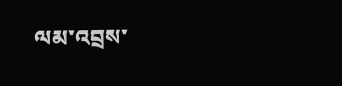ལམ་འབྲས་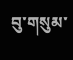བུ་གསུམ་